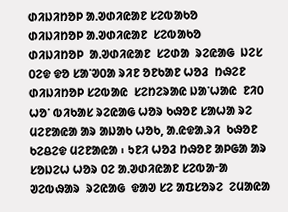ᱰᱤᱡᱤᱴᱚᱞ ᱟᱹᱣᱰᱤᱭᱟᱱ ᱥᱮᱵᱟᱠᱚ
ᱰᱤᱡᱤᱴᱚᱞ ᱟᱹᱣᱰᱤᱭᱟᱱ  ᱥᱮᱵᱟᱠᱚ
ᱰᱤᱡᱤᱴᱚᱞ  ᱟᱹᱣᱰᱤᱭᱟᱱ  ᱥᱮᱰᱟ  ᱨᱮᱭᱟᱜ  ᱡᱮᱥ ᱐ᱮᱫ ᱫᱚ ᱥᱟᱸᱣ᱐ᱟ ᱨᱤᱱ ᱚᱱᱠᱟᱱ ᱦᱚᱲ  ᱴᱷᱮᱱ ᱰᱤᱡᱤᱴᱚᱞ ᱥᱮᱵᱟᱭ  ᱥᱮᱴᱮᱨᱟᱭ ᱡᱟᱸᱦᱟᱭ  ᱱᱤ᱐ ᱦᱚᱸ ᱵᱤᱠᱟᱥ ᱨᱮᱭᱟᱜ ᱦᱚᱨ ᱠᱷᱚᱱ ᱥᱟᱦᱟ ᱨᱮ ᱢᱮᱱᱟᱭᱟ ᱟᱨ ᱟᱡᱟᱠ ᱦᱚᱠ, ᱟᱹᱭᱫᱟᱹᱨᱤ  ᱠᱷᱚᱱ ᱠᱮᱪᱮᱫ ᱢᱮᱱᱟᱭᱟ ᱾ ᱩᱱᱤ ᱦᱚᱲ ᱴᱷᱚᱱ ᱟᱞᱜᱟ ᱟᱨ ᱥᱚᱡᱮᱦ ᱦᱚᱨ ᱐ᱮ ᱟᱹᱣᱰᱤᱭᱟᱱ ᱥᱮᱵᱟᱼᱟ ᱣᱮᱵᱷᱟᱨ  ᱨᱮᱭᱟᱜ  ᱫᱟᱣ ᱥᱮ ᱟᱯᱥᱚᱨᱮ  ᱮᱢᱟᱭᱟ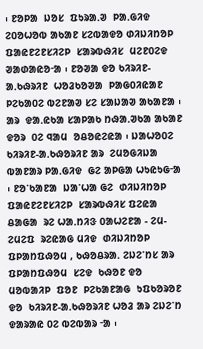᱾ ᱱᱚᱞᱟ  ᱡᱚᱥ  ᱯᱩᱨᱟᱹᱣ  ᱞᱟᱹᱜᱤᱫ  ᱮ᱐ᱚᱦᱚᱵ ᱟᱠᱟᱱ ᱥᱮᱵᱟᱫᱚ ᱰᱤᱡᱤᱴᱚᱞ  ᱯᱟᱭᱱᱮᱱᱥᱤᱮᱞ  ᱥᱟᱨᱵᱷᱤᱥ  ᱢᱮᱱ᱐ᱮᱫ  ᱣᱟᱰᱟᱭᱚᱼᱟ ᱾ ᱱᱚᱣᱟ ᱫᱚ ᱠᱤᱨᱤᱱ-ᱟᱹᱠᱷᱨᱤᱱ  ᱦᱚᱲᱠᱚᱣᱟ  ᱞᱟᱜ᱐ᱤᱭᱟᱱ  ᱞᱮᱠᱟ᱐ᱮ ᱵᱮᱱᱟᱣ ᱥᱮ ᱥᱟᱡᱟᱣ ᱟᱠᱟᱱᱟ ᱾ ᱟᱨ  ᱫᱟᱹᱭᱠᱟ ᱥᱟᱞᱟᱠ ᱴᱷᱟᱹᱣᱠᱟ ᱟᱠᱟᱱ ᱫᱚᱨ  ᱐ᱮ ᱧᱟᱢ  ᱚᱪᱚᱭᱮᱭᱟ ᱾ ᱡᱟᱦᱚ᱐ᱮ  ᱠᱤᱨᱤᱱ-ᱟᱹᱠᱷᱚᱨᱤᱱ ᱟᱨ  ᱮᱢᱚᱜᱤᱡᱟ ᱵᱟᱱᱟᱨ ᱞᱟᱹᱜᱤᱫ  ᱜᱮ ᱟᱞᱜᱟ ᱦᱩᱭᱩᱜᱼᱟ ᱾ ᱱᱚᱸᱠᱟᱱᱟ  ᱡᱟᱸᱦᱟ ᱜᱮ  ᱰᱤᱡᱤᱴᱚᱞ  ᱯᱟᱭᱱᱮᱱᱥᱤᱮᱞ  ᱥᱟᱨᱵᱷᱤᱥ ᱯᱮᱭᱟ ᱪᱟᱜᱟ  ᱨᱮ ᱦᱟᱹᱴᱤᱝ ᱐ᱟᱦᱮᱱᱟ - ᱮᱢ-ᱮᱢᱮᱯ  ᱨᱮᱭᱟᱜ ᱢᱤᱫ  ᱰᱤᱡᱤᱴᱚᱞ ᱯᱞᱟᱴᱯᱷᱚᱢ , ᱠᱷᱚᱪᱨᱟᱹ ᱮᱡᱮᱸᱴᱥ ᱟᱨ  ᱯᱞᱟᱴᱯᱷᱚᱢ  ᱥᱮᱫ  ᱠᱷᱚᱱ ᱫᱚ  ᱢᱚᱵᱟᱤᱞ  ᱯᱚᱱ  ᱞᱮᱠᱟᱱᱟᱜ  ᱩᱯᱠᱚᱨᱚᱱ ᱫᱚ  ᱠᱤᱨᱤᱱ-ᱟᱹᱠᱷᱚᱨᱤᱱ ᱦᱚᱲ ᱟᱨ ᱮᱡᱮᱸᱴ ᱫᱟᱨᱟᱭ ᱐ᱮ ᱵᱮᱵᱟᱨ ᱼᱟ ᱾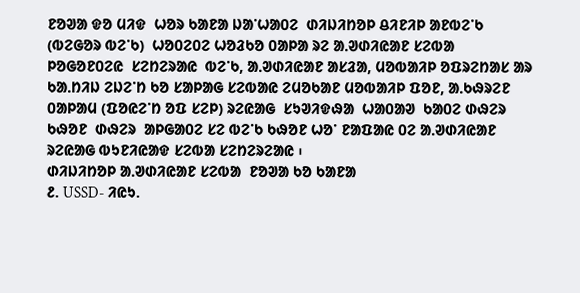ᱱᱚᱣᱟ ᱫᱚ ᱢᱤᱫ  ᱦᱚᱨ ᱠᱟᱱᱟ ᱡᱟᱸᱦᱟ᱐ᱮ  ᱰᱤᱡᱤᱴᱚᱞ ᱪᱤᱱᱤᱞ ᱟᱱᱵᱮᱸᱠ (ᱵᱮᱜᱚᱨ ᱵᱮᱸᱠ)  ᱦᱚ᱐ᱮ᱐ᱮ ᱦᱚᱲᱠᱚ ᱐ᱟᱞᱟ ᱨᱮ ᱟᱹᱣᱰᱤᱭᱟᱱ ᱥᱮᱵᱟ  ᱞᱚᱜᱚᱱ᱐ᱮᱭ  ᱥᱮᱴᱮᱨᱟᱭ  ᱵᱮᱸᱠ, ᱟᱹᱣᱰᱤᱭᱟᱱ ᱟᱥᱲᱟ, ᱢᱚᱵᱟᱤᱞ ᱚᱯᱨᱮᱴᱟᱥ ᱟᱨ ᱠᱟᱹᱴᱤᱡ ᱮᱡᱮᱸᱴ ᱠᱚ ᱥᱟᱞᱟᱜ ᱥᱮᱵᱟᱭ ᱮᱢᱚᱠᱟᱱ ᱢᱚᱵᱟᱤᱞ ᱯᱚᱱ, ᱟᱹᱠᱷᱨᱮᱱ ᱐ᱟᱞᱟᱢ (ᱯᱚᱭᱮᱸᱴ ᱚᱯ ᱥᱮᱞ) ᱨᱮᱭᱟᱜ  ᱥᱩᱣᱤᱫᱷᱟ  ᱦᱟ᱐ᱟᱣ  ᱠᱟ᱐ᱮ ᱰᱷᱮᱨ  ᱠᱷᱚᱱ  ᱰᱷᱮᱨ  ᱟᱞᱜᱟ᱐ᱮ ᱥᱮ ᱵᱮᱸᱠ ᱠᱷᱚᱱ ᱦᱚᱸ ᱱᱟᱯᱟᱭ ᱐ᱮ ᱟᱹᱣᱰᱤᱭᱟᱱ ᱨᱮᱭᱟᱜ ᱵᱩᱱᱤᱭᱟᱫ ᱥᱮᱵᱟ ᱥᱮᱴᱮᱨᱮᱟᱭ ᱾
ᱰᱤᱡᱤᱴᱚᱞ ᱟᱹᱣᱰᱤᱭᱟᱱ ᱥᱮᱵᱟ  ᱱᱚᱣᱟ ᱠᱚ ᱠᱟᱱᱟ
᱒. USSD- ᱤᱭᱩ.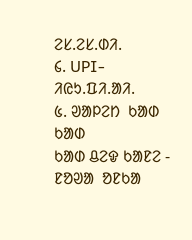ᱮᱥ.ᱮᱥ.ᱰᱤ.
᱔. UPI- ᱤᱭᱩ.ᱯᱤ.ᱟᱤ.
᱕. ᱣᱟᱞᱮᱴ  ᱠᱟᱰ
ᱠᱟᱰ
ᱠᱟᱰ ᱪᱮᱫ ᱠᱟᱱᱮ -
ᱱᱚᱣᱟ  ᱚᱱᱠᱟ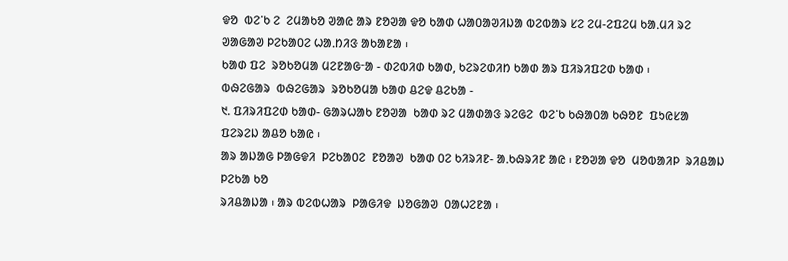ᱫᱚ  ᱵᱮᱸᱠ ᱮ  ᱮᱢᱟᱠᱚ ᱣᱟᱭ ᱟᱨ ᱱᱚᱣᱟ ᱫᱚ ᱠᱟᱰ ᱦᱟ᱐ᱟᱣᱤᱡᱟ ᱵᱮᱵᱟᱨ ᱥᱮ ᱮᱢ-ᱮᱯᱮᱢ ᱠᱟᱹᱢᱤ ᱨᱮ ᱣᱟᱜᱟᱣ ᱞᱮᱠᱟ᱐ᱮ ᱦᱟᱹᱴᱤᱝ ᱟᱠᱟᱱᱟ ᱾
ᱠᱟᱰ ᱯᱮ  ᱨᱚᱠᱚᱢᱟ ᱢᱮᱱᱟᱜᱼᱟ - ᱰᱮᱵᱤᱰ ᱠᱟᱰ, ᱠᱮᱨᱮᱰᱤᱴ ᱠᱟᱰ ᱟᱨ ᱯᱤᱨᱤᱯᱮᱰ ᱠᱟᱰ ᱾
ᱵᱷᱮᱜᱟᱨ  ᱵᱷᱮᱜᱟᱨ  ᱨᱚᱠᱚᱢᱟ ᱠᱟᱰ ᱪᱮᱫ ᱪᱮᱠᱟ -
᱑. ᱯᱤᱨᱤᱯᱮᱰ ᱠᱟᱰ- ᱜᱟᱨᱦᱟᱠ ᱱᱚᱣᱟ  ᱠᱟᱰ ᱨᱮ ᱢᱟᱰᱟᱝ ᱨᱮᱜᱮ  ᱵᱮᱸᱠ ᱠᱷᱟ᱐ᱟ ᱠᱷᱚᱱ  ᱯᱩᱭᱥᱟ ᱯᱮᱨᱮᱡ ᱟᱪᱚ ᱠᱟᱭ ᱾
ᱟᱨ ᱟᱡᱟᱜ ᱞᱟᱜᱫᱤ  ᱞᱮᱠᱟ᱐ᱮ  ᱱᱚᱟᱣ  ᱠᱟᱰ ᱐ᱮ ᱠᱤᱨᱤᱱ- ᱟᱹᱠᱷᱨᱤᱱ ᱟᱭ ᱾ ᱱᱚᱣᱟ ᱫᱚ  ᱢᱚᱵᱟᱤᱞ  ᱨᱤᱪᱟᱡ  ᱞᱮᱠᱟ ᱠᱚ
ᱨᱤᱪᱟᱡᱟ ᱾ ᱟᱨ ᱵᱮᱵᱦᱟᱨ  ᱞᱟᱜᱤᱫ  ᱡᱚᱜᱟᱣ  ᱐ᱟᱦᱮᱱᱟ ᱾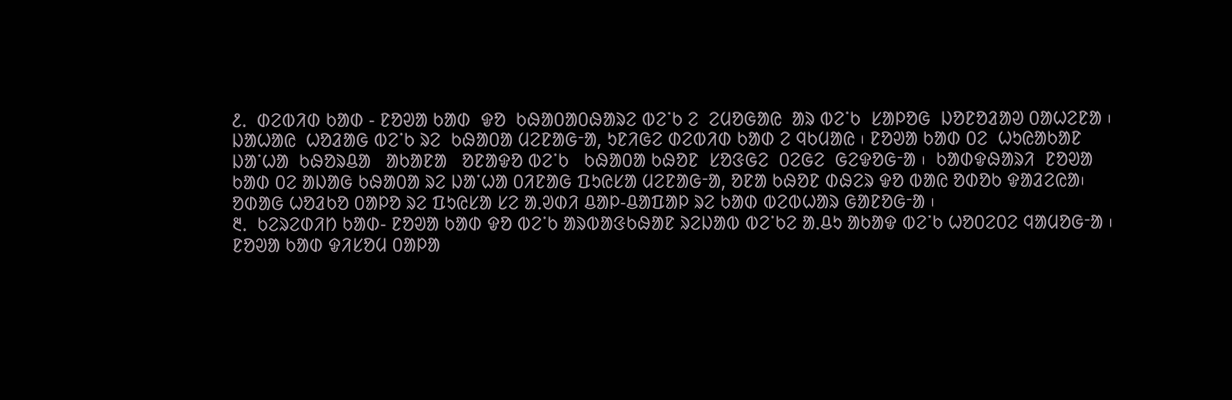᱒.  ᱰᱮᱵᱤᱰ ᱠᱟᱰ - ᱱᱚᱣᱟ ᱠᱟᱰ  ᱫᱚ  ᱠᱷᱟ᱐ᱟ᱐ᱷᱟᱨᱮ ᱵᱮᱸᱠ ᱮ  ᱮᱢᱚᱜᱟᱭ  ᱟᱨ ᱵᱮᱸᱠ  ᱥᱟᱞᱚᱜ  ᱡᱚᱱᱚᱲᱟᱣ ᱐ᱟᱦᱮᱱᱟ ᱾
ᱡᱟᱦᱟᱭ  ᱦᱚᱲᱟᱜ ᱵᱮᱸᱠ ᱨᱮ  ᱠᱷᱟ᱐ᱟ ᱢᱮᱱᱟᱜᱼᱟ, ᱩᱱᱤᱜᱮ ᱰᱮᱵᱤᱰ ᱠᱟᱰ ᱮ ᱧᱠᱢᱟᱭ ᱾ ᱱᱚᱣᱟ ᱠᱟᱰ ᱐ᱮ  ᱦᱩᱭᱟᱠᱟᱱ
ᱡᱟᱸᱦᱟ  ᱠᱷᱚᱨᱪᱟ   ᱟᱠᱟᱱᱟ   ᱚᱱᱟᱫᱚ ᱵᱮᱸᱠ   ᱠᱷᱟ᱐ᱟ ᱠᱷᱚᱱ  ᱥᱚᱝᱜᱮ  ᱐ᱮᱜᱮ  ᱜᱮᱫᱚᱜᱼᱟ ᱾  ᱠᱟᱰᱫᱷᱟᱨᱤ  ᱱᱚᱣᱟ
ᱠᱟᱰ ᱐ᱮ ᱟᱡᱟᱜ ᱠᱷᱟ᱐ᱟ ᱨᱮ ᱡᱟᱸᱦᱟ ᱐ᱤᱱᱟᱜ ᱯᱩᱭᱥᱟ ᱢᱮᱱᱟᱜᱼᱟ, ᱚᱱᱟ ᱠᱷᱚᱱ ᱰᱷᱮᱨ ᱫᱚ ᱵᱟᱭ ᱚᱰᱚᱠ ᱫᱟᱲᱮᱭᱟ᱾
ᱚᱰᱟᱜ ᱦᱚᱲᱠᱚ ᱐ᱟᱞᱚ ᱨᱮ ᱯᱩᱭᱥᱟ ᱥᱮ ᱟᱹᱣᱰᱤ ᱪᱟᱞ-ᱪᱟᱯᱟᱞ ᱨᱮ ᱠᱟᱰ ᱵᱮᱵᱦᱟᱨ ᱜᱟᱱᱚᱜᱼᱟ ᱾
᱓.  ᱠᱮᱨᱮᱰᱤᱴ ᱠᱟᱰ- ᱱᱚᱣᱟ ᱠᱟᱰ ᱫᱚ ᱵᱮᱸᱠ ᱟᱨᱵᱟᱝᱠᱷᱟᱱ ᱨᱮᱡᱟᱵ ᱵᱮᱸᱠᱮ ᱟᱹᱪᱩ ᱟᱠᱟᱫ ᱵᱮᱸᱠ ᱦᱚ᱐ᱮ᱐ᱮ ᱧᱟᱢᱚᱜᱼᱟ ᱾
ᱱᱚᱣᱟ ᱠᱟᱰ ᱫᱤᱥᱚᱢ ᱐ᱟᱞᱟ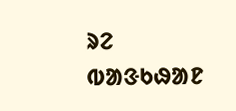ᱨᱮ ᱵᱟᱝᱠᱷᱟᱱ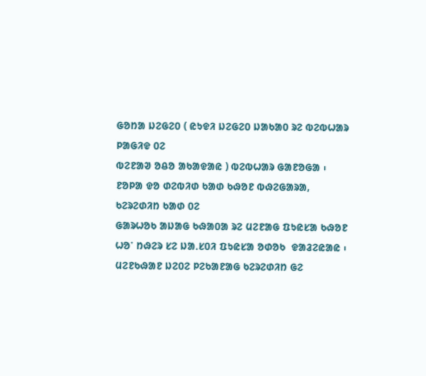ᱜᱚᱴᱟ ᱡᱮᱜᱮ᱐ ( ᱭᱩᱫᱤ ᱡᱮᱜᱮ᱐ ᱡᱟᱠᱟ᱐ ᱨᱮ ᱵᱮᱵᱦᱟᱨ ᱞᱟᱜᱤᱫ ᱐ᱮ
ᱵᱮᱱᱟᱣ ᱚᱪᱚ ᱟᱠᱟᱫᱟᱭ ) ᱵᱮᱵᱦᱟᱨ ᱜᱟᱱᱚᱜᱟ ᱾ ᱱᱚᱞᱟ ᱫᱚ ᱰᱮᱵᱤᱰ ᱠᱟᱰ ᱠᱷᱚᱱ ᱵᱷᱮᱜᱟᱨᱟ, ᱠᱮᱨᱮᱰᱤᱴ ᱠᱟᱰ ᱐ᱮ
ᱜᱟᱨᱦᱚᱠ ᱟᱡᱟᱜ ᱠᱷᱟ᱐ᱟ ᱨᱮ ᱢᱮᱱᱟᱜ ᱯᱩᱭᱥᱟ ᱠᱷᱚᱱ ᱦᱚᱸ ᱴᱷᱮᱨ ᱥᱮ ᱡᱟᱹᱥ᱐ᱤ ᱯᱩᱭᱥᱟ ᱚᱰᱚᱠ  ᱫᱟᱲᱮᱭᱟᱭ ᱾
ᱢᱮᱱᱠᱷᱟᱱ ᱡᱮ᱐ᱮ ᱞᱮᱠᱟᱱᱟᱜ ᱠᱮᱨᱮᱰᱤᱴ ᱜᱮ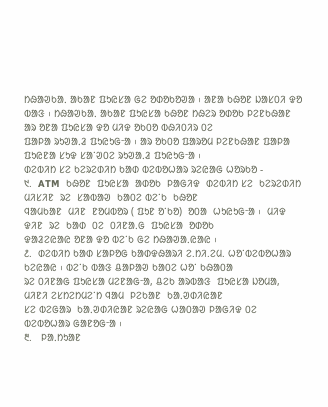ᱴᱷᱟᱣᱠᱟᱹ ᱟᱠᱟᱱ ᱯᱩᱭᱥᱟ ᱜᱮ ᱚᱰᱚᱠᱚᱣᱟ ᱾ ᱟᱱᱟ ᱠᱷᱚᱱ ᱡᱟᱥ᱐ᱤ ᱫᱚ
ᱵᱟᱝ ᱾ ᱴᱷᱟᱣᱠᱟᱹ ᱟᱠᱟᱱ ᱯᱩᱭᱥᱟ ᱠᱷᱚᱱ ᱴᱷᱮᱨ ᱚᱰᱚᱠ ᱞᱮᱱᱠᱷᱟᱱ ᱟᱨ ᱚᱱᱟ ᱯᱩᱭᱥᱟ ᱫᱚ ᱢᱤᱫ ᱚᱠ᱐ᱚ ᱵᱷᱤ᱐ᱤᱨ ᱐ᱮ
ᱯᱟᱞᱟ ᱨᱩᱣᱟᱹᱲ ᱯᱩᱭᱩᱜᱼᱟ ᱾ ᱟᱨ ᱚᱠ᱐ᱚ ᱯᱟᱨᱚᱢ ᱞᱮᱱᱠᱷᱟᱱ ᱯᱟᱞᱟ ᱯᱩᱭᱱᱟ ᱥᱩᱫ ᱥᱟᱸᱣ᱐ᱮ ᱨᱩᱣᱟᱹᱲ ᱯᱩᱭᱩᱜᱼᱟ ᱾
ᱰᱮᱵᱤᱴ ᱥᱮ ᱠᱮᱨᱮᱰᱤᱴ ᱠᱟᱰ ᱵᱮᱵᱚᱦᱟᱨ ᱨᱮᱭᱟᱜ ᱦᱚᱨᱠᱚ -
᱑.  ATM  ᱠᱷᱚᱱ  ᱯᱩᱭᱥᱟ  ᱟᱰᱚᱠ  ᱞᱟᱜᱤᱫ  ᱰᱮᱵᱤᱴ ᱥᱮ  ᱠᱮᱨᱮᱰᱤᱴ  ᱢᱤᱥᱤᱱ  ᱨᱮ  ᱥᱟᱵᱟᱣ  ᱠᱟ᱐ᱮ ᱵᱮᱸᱠ  ᱠᱷᱚᱱ
ᱧᱟᱢᱠᱟᱱ  ᱢᱤᱱ  ᱱᱚᱢᱵᱚᱨ ( ᱯᱩᱱ ᱚᱸᱠᱚ)  ᱚ᱐ᱟ  ᱦᱩᱭᱩᱜᱼᱟ ᱾  ᱢᱤᱫ  ᱫᱤᱱ  ᱨᱮ  ᱠᱟᱰ  ᱐ᱮ  ᱐ᱤᱱᱟᱹᱜ  ᱯᱩᱭᱥᱟ  ᱚᱰᱚᱠ
ᱫᱟᱲᱮᱭᱟᱭ ᱚᱱᱟ ᱫᱚ ᱵᱮᱸᱠ ᱜᱮ ᱴᱷᱟᱣᱟᱹᱭᱟᱭ ᱾
᱒.  ᱰᱮᱵᱤᱴ ᱠᱟᱰ ᱥᱟᱞᱚᱜ ᱠᱟᱰᱫᱷᱟᱨᱤ ᱮ.ᱴᱤ.ᱮᱢ. ᱦᱚᱸᱵᱮᱵᱚᱦᱟᱨ ᱠᱮᱭᱟᱭ ᱾ ᱵᱮᱸᱠ ᱵᱟᱝ ᱪᱟᱞᱟᱣ ᱠᱟ᱐ᱮ ᱦᱚᱸ ᱠᱷᱟ᱐ᱟ
ᱨᱮ ᱐ᱤᱱᱟᱜ ᱯᱩᱭᱥᱟ ᱢᱮᱱᱟᱜᱼᱟ, ᱪᱮᱠ ᱟᱨᱵᱟᱝ  ᱯᱩᱭᱥᱟ ᱡᱚᱢᱟ, ᱢᱤᱱᱤ ᱮᱥᱴᱮᱴᱢᱮᱸᱴ ᱧᱟᱢ  ᱞᱮᱠᱟᱱ  ᱠᱟᱹᱣᱰᱤᱭᱟᱱ
ᱥᱮ ᱵᱮᱜᱟᱨ  ᱠᱟᱹᱣᱰᱤᱭᱟᱱ ᱨᱮᱭᱟᱜ ᱦᱟ᱐ᱟᱣ ᱞᱟᱜᱤᱫ ᱐ᱮ ᱵᱮᱵᱚᱦᱟᱨ ᱜᱟᱱᱚᱜᱼᱟ ᱾
᱓.   ᱞᱟᱹᱴᱩᱟᱱ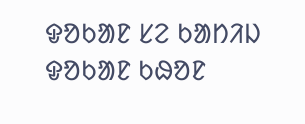ᱫᱚᱠᱟᱱ ᱥᱮ ᱠᱟᱴᱤᱡ ᱫᱚᱠᱟᱱ ᱠᱷᱚᱱ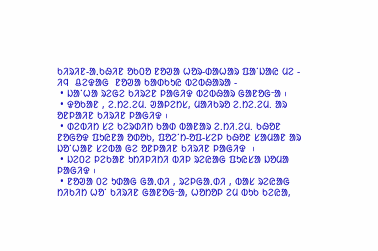ᱠᱤᱨᱤᱱ-ᱟᱹᱠᱷᱤᱱ ᱚᱠ᱐ᱚ ᱱᱚᱣᱟ ᱦᱚᱨ-ᱰᱟᱦᱟᱨ ᱯᱟᱸᱡᱟᱭ ᱢᱮ -
ᱤᱧ  ᱪᱮᱫᱟᱜ  ᱱᱚᱣᱟ ᱠᱟᱰᱠᱩᱭ ᱵᱮᱵᱷᱟᱨᱟ -
 • ᱡᱟᱸᱦᱟ ᱨᱮᱜᱮ ᱠᱤᱨᱮᱱ ᱞᱟᱜᱤᱫ ᱵᱮᱵᱷᱟᱨ ᱜᱟᱱᱚᱜᱼᱟ ᱾
 • ᱫᱚᱠᱟᱱ , ᱮ.ᱴᱮ.ᱮᱢ. ᱣᱟᱞᱮᱴᱥ, ᱢᱟᱤᱠᱨᱚ ᱮ.ᱴᱮ.ᱮᱢ. ᱟᱨ ᱚᱱᱞᱟᱤᱱ ᱠᱤᱨᱤᱱ ᱞᱟᱜᱤᱫ ᱾
 • ᱰᱮᱵᱤᱴ ᱥᱮ ᱠᱮᱨᱰᱤᱴ ᱠᱟᱰ ᱵᱟᱱᱟᱨ ᱮ.ᱴᱤ.ᱮᱢ. ᱠᱷᱚᱱ ᱱᱚᱜᱚᱫ ᱯᱩᱭᱱᱟ ᱚᱰᱚᱠ, ᱯᱚᱮᱸᱴ-ᱚᱯ-ᱥᱮᱞ ᱠᱷᱚᱱ ᱥᱟᱢᱟᱱ ᱟᱨ ᱡᱚᱸᱦᱟᱱ ᱥᱮᱵᱟ ᱜᱮ ᱚᱱᱞᱟᱤᱱ ᱠᱤᱨᱤᱱ ᱞᱟᱜᱤᱫ  ᱾
 • ᱡᱮ᱐ᱮ ᱞᱮᱠᱟᱱ ᱩᱴᱤᱞᱤᱴᱤ ᱵᱤᱞ ᱨᱮᱭᱟᱜ ᱯᱩᱭᱥᱟ ᱡᱚᱢᱟ ᱞᱟᱜᱤᱫ ᱾
 • ᱱᱚᱣᱟ ᱐ᱮ ᱩᱰᱟᱜ ᱜᱟᱹᱰᱤ , ᱨᱮᱞᱜᱟᱹᱰᱤ , ᱵᱟᱥ ᱨᱮᱭᱟᱜ ᱴᱤᱠᱤᱴ ᱦᱚᱸ ᱠᱤᱨᱤᱱ ᱜᱟᱱᱚᱜᱼᱟ, ᱦᱚᱴᱚᱞ ᱮᱢ ᱵᱩᱠ ᱠᱮᱭᱟ,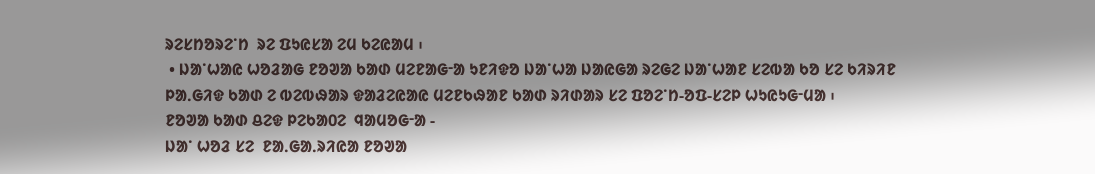ᱨᱮᱥᱴᱚᱨᱮᱸᱴ  ᱨᱮ ᱯᱩᱭᱥᱟ ᱮᱢ ᱠᱮᱭᱟᱢ ᱾
 • ᱡᱟᱸᱦᱟᱭ ᱦᱚᱲᱟᱜ ᱱᱚᱣᱟ ᱠᱟᱰ ᱢᱮᱱᱟᱜᱼᱟ ᱩᱱᱤᱫᱚ ᱡᱟᱸᱦᱟ ᱡᱟᱭᱜᱟ ᱨᱮᱜᱮ ᱡᱟᱸᱦᱟᱱ ᱥᱮᱵᱟ ᱠᱚ ᱥᱮ ᱠᱤᱨᱤᱱ ᱞᱟᱹᱜᱤᱫ ᱠᱟᱰ ᱮ ᱵᱮᱵᱷᱟᱨ ᱫᱟᱲᱮᱭᱟᱭ ᱢᱮᱱᱠᱷᱟᱱ ᱠᱟᱰ ᱨᱤᱰᱟᱨ ᱥᱮ ᱯᱚᱮᱸᱴ-ᱚᱯ-ᱥᱮᱞ ᱦᱩᱭᱩᱜᱼᱢᱟ ᱾
ᱱᱚᱣᱟ ᱠᱟᱰ ᱪᱮᱫ ᱞᱮᱠᱟ᱐ᱮ  ᱧᱟᱢᱚᱜᱼᱟ -
ᱡᱟᱸ ᱦᱚᱲ ᱥᱮ  ᱱᱟᱹᱜᱟᱹᱨᱤᱭᱟ ᱱᱚᱣᱟ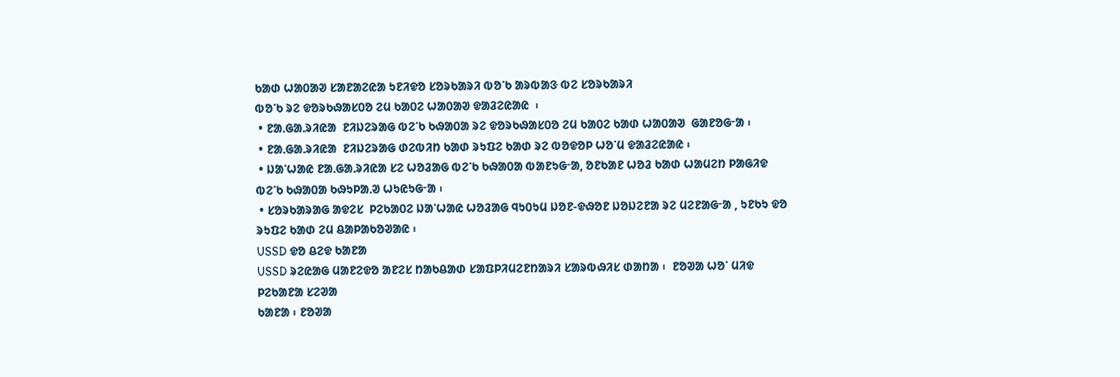ᱠᱟᱰ ᱦᱟ᱐ᱟᱣ ᱥᱟᱱᱟᱮᱭᱟ ᱩᱱᱤᱫᱚ ᱥᱚᱨᱠᱟᱨᱤ ᱵᱚᱸᱠ ᱟᱨᱵᱟᱝ ᱵᱮ ᱥᱚᱨᱠᱟᱨᱤ
ᱵᱚᱸᱠ ᱨᱮ ᱫᱚᱨᱠᱷᱟᱥ᱐ᱚ ᱮᱢ ᱠᱟ᱐ᱮ ᱦᱟ᱐ᱟᱣ ᱫᱟᱲᱮᱭᱟᱭ  ᱾
 • ᱱᱟᱹᱜᱟᱹᱨᱤᱭᱟ  ᱱᱤᱡᱮᱨᱟᱜ ᱵᱮᱸᱠ ᱠᱷᱟ᱐ᱟ ᱨᱮ ᱫᱚᱨᱠᱷᱟᱥ᱐ᱚ ᱮᱢ ᱠᱟ᱐ᱮ ᱠᱟᱰ ᱦᱟ᱐ᱟᱣ  ᱜᱟᱱᱚᱜᱼᱟ ᱾
 • ᱱᱟᱹᱜᱟᱹᱨᱤᱭᱟ  ᱱᱤᱡᱮᱨᱟᱜ ᱰᱮᱵᱤᱴ ᱠᱟᱰ ᱨᱩᱯᱮ ᱠᱟᱰ ᱨᱮ ᱵᱚᱫᱚᱞ ᱦᱚᱸᱢ ᱫᱟᱲᱮᱭᱟᱭ ᱾
 • ᱡᱟᱸᱦᱟᱭ ᱱᱟᱹᱜᱟᱹᱨᱤᱭᱟ ᱥᱮ ᱦᱚᱲᱟᱜ ᱵᱮᱸᱠ ᱠᱷᱟ᱐ᱟ ᱵᱟᱱᱩᱜᱼᱟ, ᱚᱱᱠᱟᱱ ᱦᱚᱲ ᱠᱟᱰ ᱦᱟᱢᱮᱴ ᱞᱟᱜᱤᱫ ᱵᱮᱸᱠ ᱠᱷᱟ᱐ᱟ ᱠᱷᱩᱞᱟᱹᱣ ᱦᱩᱭᱩᱜᱼᱟ ᱾
 • ᱥᱚᱨᱠᱟᱨᱟᱜ ᱟᱫᱮᱥ  ᱞᱮᱠᱟ᱐ᱮ ᱡᱟᱸᱦᱟᱭ ᱦᱚᱲᱟᱜ ᱧᱩ᱐ᱩᱢ ᱡᱚᱱ-ᱫᱷᱚᱱ ᱡᱚᱡᱮᱱᱟ ᱨᱮ ᱢᱮᱱᱟᱜᱼᱟ , ᱩᱱᱠᱩ ᱫᱚ ᱨᱩᱯᱮ ᱠᱟᱰ ᱮᱢ ᱪᱟᱞᱟᱠᱚᱣᱟᱭ ᱾
USSD ᱫᱚ ᱪᱮᱫ ᱠᱟᱱᱟ
USSD ᱨᱮᱭᱟᱜ ᱢᱟᱱᱮᱫᱚ ᱟᱱᱮᱥ ᱴᱟᱠᱪᱟᱰ ᱥᱟᱯᱞᱤᱢᱮᱱᱴᱟᱨᱤ ᱥᱟᱨᱵᱷᱤᱥ ᱰᱟᱴᱟ ᱾  ᱱᱚᱣᱟ ᱦᱚᱸ ᱢᱤᱫ ᱞᱮᱠᱟᱱᱟ ᱥᱮᱣᱟ
ᱠᱟᱱᱟ ᱾ ᱱᱚᱣᱟ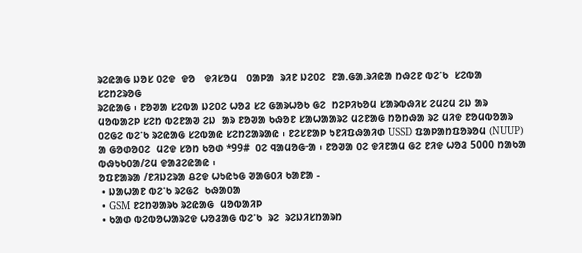ᱨᱮᱭᱟᱜ ᱡᱚᱥ ᱐ᱮᱫ  ᱫᱚ   ᱫᱤᱥᱚᱢ   ᱐ᱟᱞᱟ  ᱨᱤᱱ ᱡᱮ᱐ᱮ  ᱱᱟᱹᱜᱟᱹᱨᱤᱭᱟ ᱴᱷᱮᱱ ᱵᱮᱸᱠ  ᱥᱮᱵᱟ  ᱥᱮᱴᱮᱨᱚᱜ
ᱨᱮᱭᱟᱜ ᱾ ᱱᱚᱣᱟ ᱥᱮᱵᱟ ᱡᱮ᱐ᱮ ᱦᱚᱲ ᱥᱮ ᱜᱟᱨᱦᱚᱠ ᱜᱮ  ᱴᱮᱞᱤᱠᱚᱢ ᱥᱟᱨᱵᱷᱤᱥ ᱮᱢᱮᱢ ᱮᱡ ᱟᱨ  ᱢᱚᱵᱟᱮᱞ ᱥᱮᱴ ᱵᱮᱱᱟᱣ ᱮᱡ  ᱟᱨ ᱱᱚᱣᱟ ᱠᱷᱚᱱ ᱥᱟᱦᱟᱟᱨᱮ ᱢᱮᱱᱟᱜ ᱴᱚᱴᱷᱟ ᱨᱮ ᱢᱤᱫ ᱱᱚᱢᱵᱚᱟᱨ ᱐ᱮᱜᱮ ᱵᱮᱸᱠ ᱨᱮᱭᱟᱜ ᱥᱮᱵᱟᱭ ᱥᱮᱴᱮᱟᱨᱟᱭ ᱾ ᱱᱮᱥᱱᱟᱞ ᱩᱱᱤᱯᱷᱟᱤᱰ USSD ᱯᱟᱞᱟᱴᱯᱚᱨᱚᱢ (NUUP) ᱟ ᱜᱚᱰᱚ᱐ᱮ  ᱢᱮᱫ ᱥᱚᱴ ᱠᱚᱰ *99#  ᱐ᱮ ᱧᱟᱢᱚᱜᱼᱟ ᱾ ᱱᱚᱣᱟ ᱐ᱮ ᱫᱤᱱᱟᱢ ᱜᱮ ᱱᱤᱫ ᱦᱚᱲ 5000 ᱴᱟᱠᱟ ᱵᱷᱩᱠ᱐ᱟ/ᱮᱢ ᱫᱟᱲᱮᱭᱟᱭ ᱾
ᱚᱯᱱᱟᱨᱟ /ᱱᱤᱡᱮᱨᱟ ᱪᱮᱫ ᱦᱩᱭᱩᱜ ᱣᱟᱜ᱐ᱤ ᱠᱟᱱᱟ -
 • ᱡᱟᱦᱟᱱ ᱵᱮᱸᱠ ᱨᱮᱜᱮ  ᱠᱷᱟ᱐ᱟ
 • GSM ᱱᱮᱴᱣᱟᱨᱠ ᱨᱮᱭᱟᱜ  ᱢᱚᱵᱟᱤᱞ
 • ᱠᱟᱰ ᱵᱮᱵᱚᱦᱟᱨᱮᱫ ᱦᱚᱲᱟᱜ ᱵᱮᱸᱠ  ᱨᱮ  ᱨᱮᱡᱤᱥᱴᱟᱨᱴ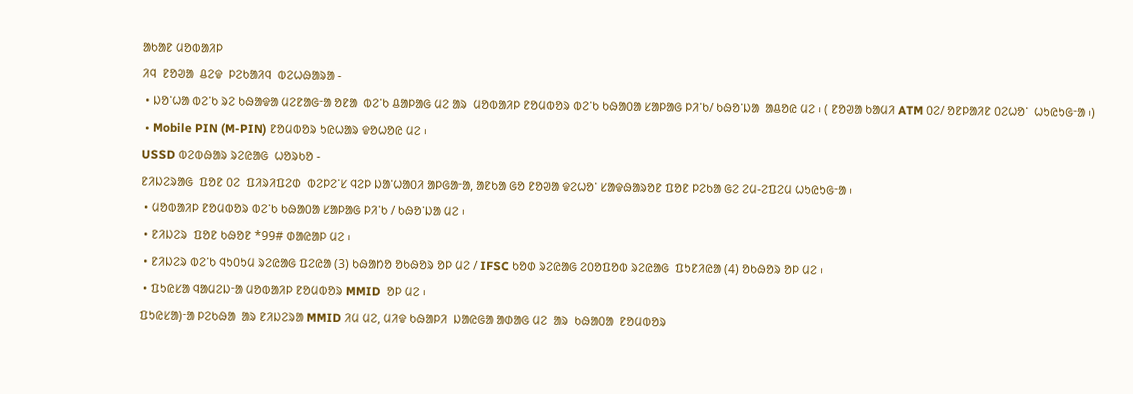ᱟᱠᱟᱱ ᱢᱚᱵᱟᱤᱞ
ᱤᱧ  ᱱᱚᱣᱟ  ᱪᱮᱫ  ᱞᱮᱠᱟᱤᱧ  ᱵᱮᱦᱷᱟᱨᱟ -
 • ᱡᱚᱸᱦᱟ ᱵᱮᱸᱠ ᱨᱮ ᱠᱷᱟᱫᱟ ᱢᱮᱱᱟᱜᱼᱟ ᱚᱱᱟ  ᱵᱮᱸᱠ ᱪᱟᱞᱟᱜ ᱢᱮ ᱟᱨ  ᱢᱚᱵᱟᱤᱞ ᱱᱚᱢᱵᱚᱨ ᱵᱮᱸᱠ ᱠᱷᱟ᱐ᱟ ᱥᱟᱞᱟᱜ ᱞᱤᱸᱠ/ ᱠᱷᱚᱸᱡᱟ  ᱟᱪᱚᱭ ᱢᱮ ᱾ ( ᱱᱚᱣᱟ ᱠᱟᱢᱤ ATM ᱐ᱮ/ ᱚᱱᱞᱟᱤᱱ ᱐ᱮᱦᱚᱸ  ᱦᱩᱭᱩᱜᱼᱟ ᱾)
 • Mobile PIN (M-PIN) ᱱᱚᱢᱵᱚᱨ ᱩᱭᱦᱟᱨ ᱫᱚᱦᱚᱭ ᱢᱮ ᱾
USSD ᱵᱮᱵᱷᱟᱨ ᱨᱮᱭᱟᱜ  ᱦᱚᱨᱠᱚ -
ᱱᱤᱡᱮᱨᱟᱜ  ᱯᱚᱱ ᱐ᱮ  ᱯᱤᱨᱤᱯᱮᱰ  ᱵᱮᱞᱮᱸᱥ ᱧᱮᱞ ᱡᱟᱸᱦᱟ᱐ᱤ ᱟᱞᱜᱟᱼᱟ, ᱟᱱᱠᱟ ᱜᱚ ᱱᱚᱣᱟ ᱫᱮᱦᱚᱸ ᱥᱟᱫᱷᱟᱨᱚᱱ ᱯᱚᱱ ᱞᱮᱠᱟ ᱜᱮ ᱮᱢ-ᱮᱯᱮᱢ ᱦᱩᱭᱩᱜᱼᱟ ᱾
 • ᱢᱚᱵᱟᱤᱞ ᱱᱚᱢᱵᱚᱨ ᱵᱮᱸᱠ ᱠᱷᱟ᱐ᱟ ᱥᱟᱞᱟᱜ ᱞᱤᱸᱠ / ᱠᱷᱚᱸᱡᱟ ᱢᱮ ᱾
 • ᱱᱤᱡᱮᱨ  ᱯᱚᱱ ᱠᱷᱚᱱ *99# ᱰᱟᱭᱟᱞ ᱢᱮ ᱾
 • ᱱᱤᱡᱮᱨ ᱵᱮᱸᱠ ᱧᱩ᱐ᱩᱢ ᱨᱮᱭᱟᱜ ᱯᱮᱭᱟ (3) ᱠᱷᱟᱴᱚ ᱚᱠᱷᱚᱨ ᱚᱞ ᱢᱮ / IFSC ᱠᱚᱰ ᱨᱮᱭᱟᱜ ᱮ᱐ᱚᱯᱚᱵ ᱨᱮᱭᱟᱜ  ᱯᱩᱱᱤᱭᱟ (4) ᱚᱠᱷᱚᱨ ᱚᱞ ᱢᱮ ᱾
 • ᱯᱩᱭᱥᱟ ᱧᱟᱢᱮᱡᱼᱟ ᱢᱚᱵᱟᱤᱞ ᱱᱚᱢᱵᱚᱨ MMID  ᱚᱞ ᱢᱮ ᱾
ᱯᱩᱭᱥᱟ)ᱼᱟ ᱞᱮᱠᱷᱟ  ᱟᱨ ᱱᱤᱡᱮᱨᱟ MMID ᱤᱢ ᱢᱮ, ᱢᱤᱫ ᱠᱷᱟᱞᱤ  ᱡᱟᱭᱜᱟ ᱟᱰᱟᱜ ᱢᱮ  ᱟᱨ  ᱠᱷᱟ᱐ᱟ  ᱱᱚᱢᱵᱚᱨ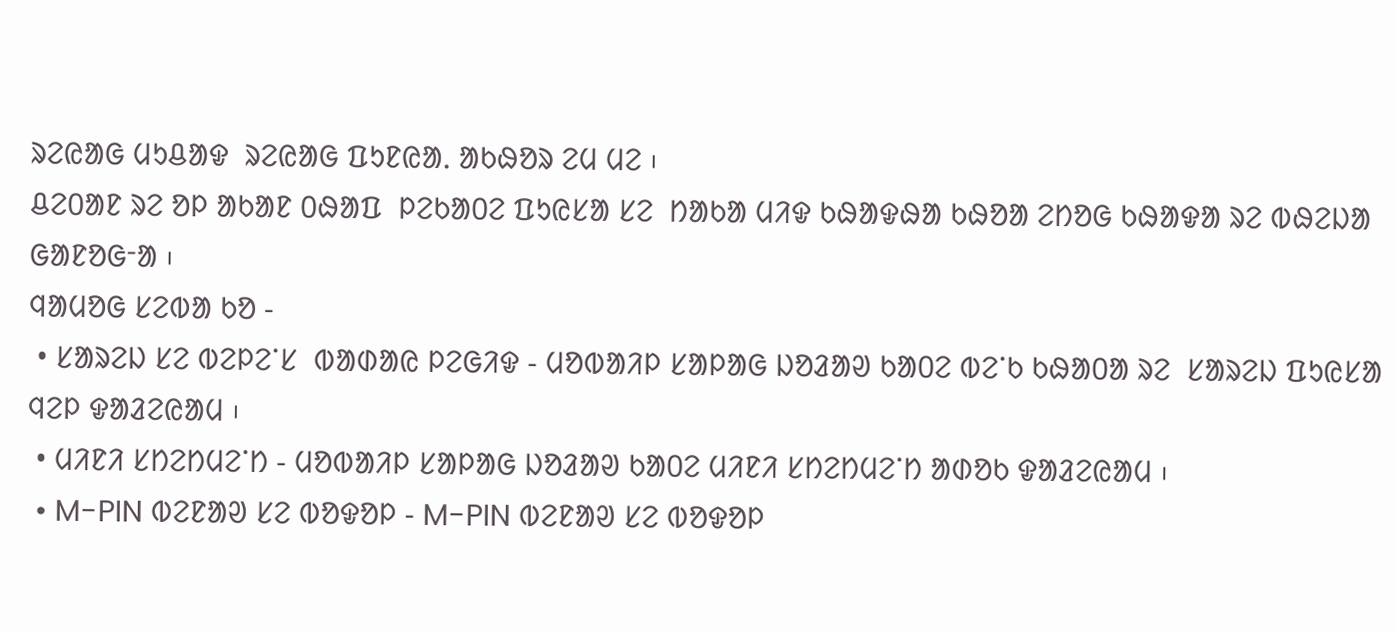ᱨᱮᱭᱟᱜ ᱢᱩᱪᱟᱫ  ᱨᱮᱭᱟᱜ ᱯᱩᱱᱭᱟᱹ ᱟᱠᱷᱚᱨ ᱮᱢ ᱢᱮ ᱾
ᱪᱮ᱐ᱟᱱ ᱨᱮ ᱚᱞ ᱟᱠᱟᱱ ᱐ᱷᱟᱯ  ᱞᱮᱠᱟ᱐ᱮ ᱯᱩᱭᱥᱟ ᱥᱮ  ᱴᱟᱠᱟ ᱢᱤᱫ ᱠᱷᱟᱫᱷᱟ ᱠᱷᱚᱟ ᱮᱴᱚᱜ ᱠᱷᱟᱫᱟ ᱨᱮ ᱵᱷᱮᱡᱟ ᱜᱟᱱᱚᱜᱼᱟ ᱾
ᱧᱟᱢᱚᱜ ᱥᱮᱵᱟ ᱠᱚ -
 • ᱥᱟᱨᱮᱡ ᱥᱮ ᱵᱮᱞᱮᱸᱥ  ᱵᱟᱰᱟᱭ ᱞᱮᱜᱤᱫ - ᱢᱚᱵᱟᱤᱞ ᱥᱟᱞᱟᱜ ᱡᱚᱲᱟᱣ ᱠᱟ᱐ᱮ ᱵᱮᱸᱠ ᱠᱷᱟ᱐ᱟ ᱨᱮ  ᱥᱟᱨᱮᱡ ᱯᱩᱭᱥᱟ ᱧᱮᱞ ᱫᱟᱲᱮᱭᱟᱢ ᱾
 • ᱢᱤᱱᱤ ᱥᱴᱮᱴᱢᱮᱸᱴ - ᱢᱚᱵᱟᱤᱞ ᱥᱟᱞᱟᱜ ᱡᱚᱲᱟᱣ ᱠᱟ᱐ᱮ ᱢᱤᱱᱤ ᱥᱴᱮᱴᱢᱮᱸᱴ ᱟᱰᱚᱠ ᱫᱟᱲᱮᱭᱟᱢ ᱾
 • M-PIN ᱵᱮᱱᱟᱣ ᱥᱮ ᱵᱚᱫᱚᱞ - M-PIN ᱵᱮᱱᱟᱣ ᱥᱮ ᱵᱚᱫᱚᱞ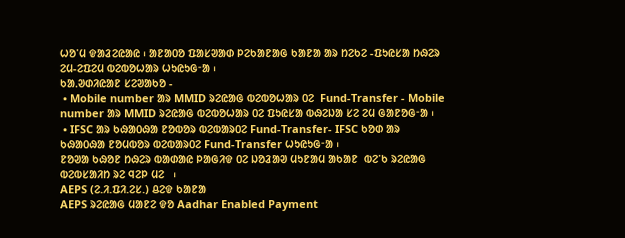ᱦᱚᱸᱢ ᱫᱟᱲᱮᱭᱟᱭ ᱾ ᱟᱱᱟ᱐ᱚ ᱯᱟᱥᱣᱟᱰ ᱞᱮᱠᱟᱱᱟᱜ ᱠᱟᱱᱟ ᱟᱨ ᱴᱮᱠᱮ -ᱯᱩᱭᱥᱟ ᱴᱷᱮᱨ  ᱮᱢ-ᱮᱯᱮᱢ ᱵᱮᱵᱚᱦᱟᱨ ᱦᱩᱭᱩᱜᱼᱟ ᱾
ᱠᱟᱹᱣᱰᱤᱭᱟᱱ ᱥᱮᱣᱟᱠᱚ -
 • Mobile number ᱟᱨ MMID ᱨᱮᱭᱟᱜ ᱵᱮᱵᱚᱦᱟᱨ ᱐ᱮ  Fund-Transfer - Mobile number ᱟᱨ MMID ᱨᱮᱭᱟᱜ ᱵᱮᱵᱚᱦᱟᱨ ᱐ᱮ ᱯᱩᱭᱥᱟ ᱵᱷᱮᱡᱟ ᱥᱮ ᱮᱢ ᱜᱟᱱᱚᱜᱼᱟ ᱾
 • IFSC ᱟᱨ ᱠᱷᱟ᱐ᱷᱟ ᱱᱚᱵᱚᱨ ᱵᱮᱵᱟᱨ᱐ᱮ Fund-Transfer- IFSC ᱠᱚᱰ ᱟᱨ ᱠᱷᱟ᱐ᱷᱟ ᱱᱚᱢᱵᱚᱨ ᱵᱮᱵᱟᱨ᱐ᱮ Fund-Transfer ᱦᱩᱭᱩᱜᱼᱟ ᱾
ᱱᱚᱣᱟ ᱠᱷᱚᱱ ᱴᱷᱮᱨ ᱵᱟᱰᱟᱭ ᱞᱟᱜᱤᱫ ᱐ᱮ ᱡᱚᱲᱟᱣ ᱢᱩᱱᱟᱢ ᱟᱠᱟᱱ  ᱵᱮᱸᱠ ᱨᱮᱭᱟᱜ ᱵᱮᱵᱥᱟᱤᱴ ᱨᱮ ᱧᱮᱞ ᱢᱮ   ᱾
AEPS (ᱮ.ᱤ.ᱯᱤ.ᱮᱥ.) ᱪᱮᱫ ᱠᱟᱱᱟ
AEPS ᱨᱮᱭᱟᱜ ᱢᱟᱱᱮ ᱫᱚ Aadhar Enabled Payment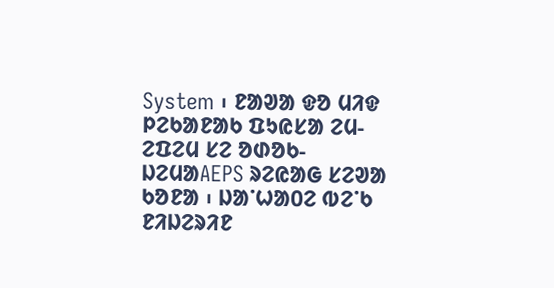System ᱾ ᱱᱟᱣᱟ ᱫᱚ ᱢᱤᱫ ᱞᱮᱠᱟᱱᱟᱠ ᱯᱩᱭᱥᱟ ᱮᱢ-ᱮᱯᱮᱢ ᱥᱮ ᱚᱰᱚᱠ-ᱡᱮᱢᱟAEPS ᱨᱮᱭᱟᱜ ᱥᱮᱣᱟ ᱠᱚᱱᱟ ᱾ ᱡᱟᱸᱦᱟ᱐ᱮ ᱵᱮᱸᱠ ᱱᱤᱡᱮᱨᱤᱱ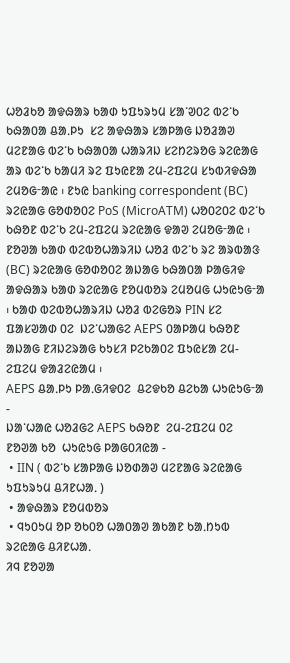ᱦᱚᱲᱠᱚ ᱟᱫᱷᱟᱨ ᱠᱟᱰ ᱩᱯᱩᱨᱩᱢ ᱥᱟᱸᱣ᱐ᱮ ᱵᱮᱸᱠ ᱠᱷᱟ᱐ᱟ ᱪᱟᱹᱞᱩ  ᱥᱮ ᱟᱫᱷᱟᱨ ᱥᱟᱞᱟᱜ ᱡᱚᱲᱟᱣ ᱢᱮᱱᱟᱜ ᱵᱮᱸᱠ ᱠᱷᱟ᱐ᱟ ᱦᱟᱨᱤᱡ ᱥᱮᱴᱮᱨᱚᱜ ᱨᱮᱭᱟᱜ ᱟᱨ ᱵᱮᱸᱠ ᱠᱟᱢᱤ ᱨᱮ ᱯᱩᱭᱱᱟ ᱮᱢ-ᱮᱯᱮᱢ ᱥᱩᱵᱤᱫᱷᱟ ᱮᱢᱚᱜᱼᱟᱭ ᱾ ᱱᱩᱭ banking correspondent (BC) ᱨᱮᱭᱟᱜ ᱜᱚᱰᱚ᱐ᱮ PoS (MicroATM) ᱦᱚ᱐ᱮ᱐ᱮ ᱵᱮᱸᱠ ᱠᱷᱚᱱ ᱵᱮᱸᱠ ᱮᱢ-ᱮᱯᱮᱢ ᱨᱮᱭᱟᱜ ᱫᱟᱣ ᱮᱢᱚᱜᱼᱟᱭ ᱾ ᱱᱚᱣᱟ ᱠᱟᱰ ᱵᱮᱵᱚᱦᱟᱨᱤᱡ ᱦᱚᱲ ᱵᱮᱸᱠ ᱨᱮ ᱟᱨᱵᱟᱝ (BC) ᱨᱮᱭᱟᱜ ᱜᱚᱰᱚ᱐ᱮ ᱟᱡᱟᱜ ᱠᱷᱟ᱐ᱟ ᱞᱟᱜᱤᱫ ᱟᱫᱷᱟᱨ ᱠᱟᱰ ᱨᱮᱭᱟᱜ ᱱᱚᱢᱵᱚᱨ ᱮᱢᱚᱢᱜ ᱦᱩᱭᱩᱜᱼᱟ ᱾ ᱠᱟᱰ ᱵᱮᱵᱚᱦᱟᱨᱤᱡ ᱦᱚᱲ ᱵᱮᱜᱚᱨ PIN ᱥᱮ ᱯᱟᱥᱣᱟᱰ ᱐ᱮ  ᱡᱮᱸᱦᱟᱜᱮ AEPS ᱐ᱟᱞᱟᱢ ᱠᱷᱚᱱ ᱟᱡᱟᱜ ᱱᱤᱡᱮᱨᱟᱜ ᱠᱩᱥᱤ ᱞᱮᱠᱟ᱐ᱮ ᱯᱩᱭᱥᱟ ᱮᱢ-ᱮᱯᱮᱢ ᱫᱟᱲᱮᱭᱟᱢ ᱾
AEPS ᱪᱟᱹᱞᱩ ᱞᱟᱹᱜᱤᱫ᱐ᱮ  ᱪᱮᱫᱠᱚ ᱪᱮᱠᱟ ᱦᱩᱭᱩᱜᱼᱟ -
ᱡᱟᱸᱦᱟᱭ ᱦᱚᱲᱜᱮ AEPS ᱠᱷᱚᱱ  ᱮᱢ-ᱮᱯᱮᱢ ᱐ᱮ ᱱᱚᱣᱟ ᱠᱚ  ᱦᱩᱭᱩᱜ ᱞᱟᱜ᱐ᱤᱭᱟ -
 • IIN ( ᱵᱮᱸᱠ ᱥᱟᱞᱟᱜ ᱡᱚᱰᱟᱣ ᱢᱮᱱᱟᱜ ᱨᱮᱭᱟᱜ ᱩᱯᱩᱨᱩᱢ ᱪᱤᱱᱦᱟᱹ )
 • ᱟᱫᱷᱟᱨ ᱱᱚᱢᱵᱚᱨ
 • ᱧᱩ᱐ᱩᱢ ᱚᱞ ᱚᱠ᱐ᱚ ᱦᱟ᱐ᱟᱣ ᱟᱠᱟᱱ ᱠᱟᱹᱴᱩᱵ ᱨᱮᱭᱟᱜ ᱪᱤᱱᱦᱟᱹ
ᱤᱧ ᱱᱚᱣᱟ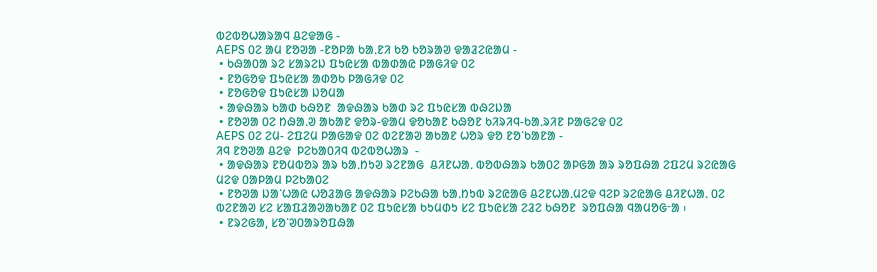ᱵᱮᱵᱚᱦᱟᱨᱟᱧ ᱪᱮᱫᱟᱜ -
AEPS ᱐ᱮ ᱟᱢ ᱱᱚᱣᱟ -ᱱᱚᱞᱟ ᱠᱟᱹᱱᱤ ᱠᱚ ᱠᱚᱨᱟᱣ ᱫᱟᱲᱮᱭᱟᱢ -
 • ᱠᱷᱟ᱐ᱟ ᱨᱮ ᱥᱟᱨᱮᱡ ᱯᱩᱭᱥᱟ ᱵᱟᱰᱟᱭ ᱞᱟᱜᱤᱫ ᱐ᱮ
 • ᱱᱚᱜᱚᱫ ᱯᱩᱭᱥᱟ ᱟᱰᱚᱠ ᱞᱟᱜᱤᱫ ᱐ᱮ
 • ᱱᱚᱜᱚᱫ ᱯᱩᱭᱥᱟ ᱡᱚᱢᱟ
 • ᱟᱫᱷᱟᱨ ᱠᱟᱰ ᱠᱷᱚᱱ  ᱟᱫᱷᱟᱨ ᱠᱟᱰ ᱨᱮ ᱯᱩᱭᱥᱟ ᱵᱷᱮᱡᱟ
 • ᱱᱚᱣᱟ ᱐ᱮ ᱴᱷᱟᱹᱣ ᱟᱠᱟᱱ ᱫᱚᱨ-ᱫᱟᱢ ᱫᱚᱠᱟᱱ ᱠᱷᱚᱱ ᱠᱤᱨᱤᱧ-ᱠᱟᱹᱨᱤᱱ ᱞᱟᱜᱮᱫ ᱐ᱮ
AEPS ᱐ᱮ ᱮᱢ- ᱮᱯᱮᱢ ᱞᱟᱜᱟᱫ ᱐ᱮ ᱵᱮᱱᱟᱣ ᱟᱠᱟᱱ ᱦᱚᱨ ᱫᱚ ᱱᱚᱸᱠᱟᱱᱟ -
ᱤᱧ ᱱᱚᱣᱟ ᱪᱮᱫ  ᱞᱮᱠᱟ᱐ᱤᱧ ᱵᱮᱵᱚᱦᱟᱨ  -
 • ᱟᱫᱷᱟᱨ ᱱᱚᱢᱵᱚᱨ ᱟᱨ ᱠᱟᱹᱴᱩᱣ ᱨᱮᱱᱟᱜ  ᱪᱤᱱᱦᱟᱹ ᱵᱚᱵᱷᱟᱨ ᱠᱟ᱐ᱮ ᱟᱞᱜᱟ ᱟᱨ ᱨᱚᱯᱷᱟ ᱮᱯᱮᱢ ᱨᱮᱭᱟᱜ ᱢᱮᱫ ᱐ᱟᱞᱟᱢ ᱞᱮᱠᱟ᱐ᱮ
 • ᱱᱚᱣᱟ ᱡᱟᱸᱦᱟᱭ ᱦᱚᱲᱟᱜ ᱟᱫᱷᱟᱨ ᱞᱮᱠᱷᱟ ᱠᱟᱹᱴᱩᱵ ᱨᱮᱭᱟᱜ ᱪᱮᱱᱦᱟᱹᱢᱮᱫ ᱧᱮᱞ ᱨᱮᱭᱟᱜ ᱪᱤᱱᱦᱟᱹ ᱐ᱮ ᱵᱮᱱᱟᱣ ᱥᱮ ᱥᱟᱯᱲᱟᱣᱟᱠᱟᱱ ᱐ᱮ ᱯᱩᱭᱥᱟ ᱠᱩᱢᱰᱩ ᱥᱮ ᱯᱩᱭᱥᱟ ᱮᱲᱮ ᱠᱷᱚᱱ  ᱨᱚᱯᱷᱟ ᱧᱟᱢᱚᱜᱼᱟ ᱾
 • ᱱᱨᱮᱜᱟ, ᱥᱚᱸᱣ᱐ᱟᱨᱚᱯᱷᱟ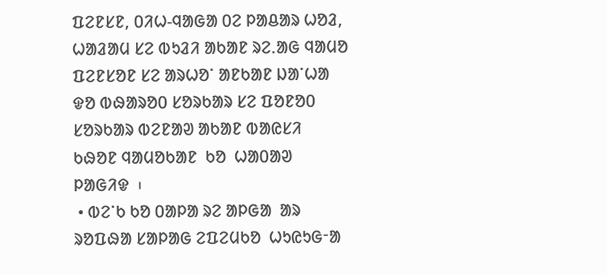ᱯᱮᱱᱥᱱ, ᱐ᱤᱦ-ᱧᱟᱜᱟ ᱐ᱮ ᱞᱟᱪᱟᱨ ᱦᱚᱲ, ᱦᱟᱲᱟᱢ ᱥᱮ ᱵᱩᱲᱤ ᱟᱠᱟᱱ ᱨᱮ.ᱟᱜ ᱧᱟᱢᱚ ᱯᱮᱱᱥᱚᱱ ᱥᱮ ᱟᱨᱦᱚᱸ ᱟᱱᱠᱟᱱ ᱡᱟᱸᱦᱟ ᱫᱚ ᱵᱷᱟᱨᱚ᱐ ᱥᱚᱨᱠᱟᱨ ᱥᱮ ᱯᱚᱱᱚ᱐ ᱥᱚᱨᱠᱟᱨ ᱵᱮᱱᱟᱣ ᱟᱠᱟᱱ ᱵᱟᱭᱥᱤ  ᱠᱷᱚᱱ ᱧᱟᱢᱚᱠᱟᱱ  ᱠᱚ  ᱦᱟ᱐ᱟᱣ ᱞᱟᱜᱤᱫ  ᱾
 • ᱵᱮᱸᱠ ᱠᱚ ᱐ᱟᱞᱟ ᱨᱮ ᱟᱞᱜᱟ  ᱟᱨ ᱨᱚᱯᱷᱟ ᱥᱟᱞᱟᱜ ᱮᱯᱮᱢᱠᱚ  ᱦᱩᱭᱩᱜᱼᱟ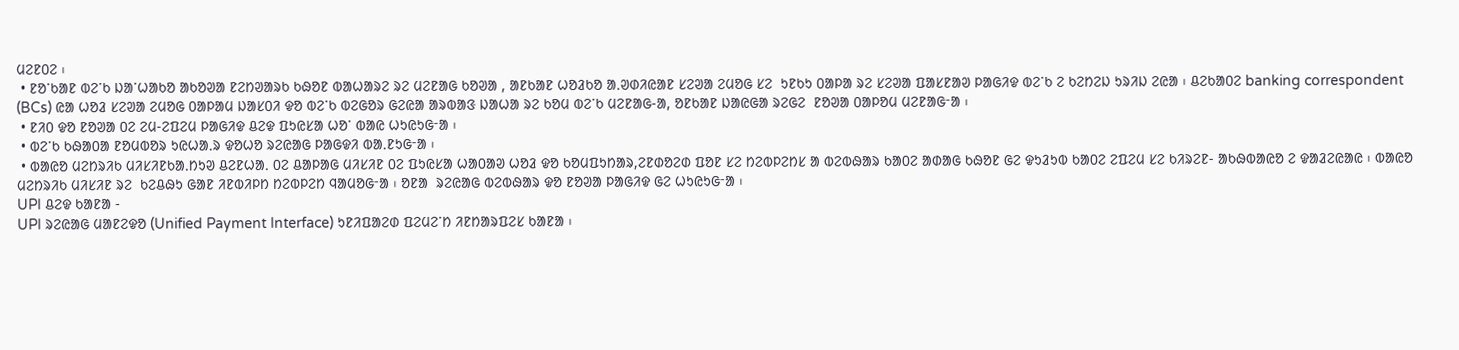ᱢᱮᱱ᱐ᱮ ᱾
 • ᱱᱚᱸᱠᱟᱱ ᱵᱮᱸᱠ ᱡᱟᱸᱦᱟᱠᱚ ᱟᱠᱚᱣᱟ ᱱᱮᱴᱣᱟᱨᱠ ᱠᱷᱚᱱ ᱵᱟᱦᱟᱨᱮ ᱨᱮ ᱢᱮᱱᱟᱜ ᱠᱚᱣᱟ , ᱟᱱᱠᱟᱱ ᱦᱚᱲᱠᱚ ᱟᱹᱣᱰᱤᱭᱟᱱ ᱥᱮᱣᱟ ᱮᱢᱚᱜ ᱥᱮ  ᱩᱱᱠᱩ ᱐ᱟᱞᱟ ᱨᱮ ᱥᱮᱣᱟ ᱯᱟᱥᱱᱟᱣ ᱞᱟᱜᱤᱫ ᱵᱮᱸᱠ ᱮ ᱠᱮᱴᱮᱡ ᱩᱨᱤᱡ ᱮᱭᱟ ᱾ ᱪᱮᱠᱟ᱐ᱮ banking correspondent (BCs) ᱭᱟ ᱦᱚᱲ ᱥᱮᱣᱟ ᱮᱢᱚᱜ ᱐ᱟᱞᱟᱢ ᱡᱟᱥ᱐ᱤ ᱫᱚ ᱵᱮᱸᱠ ᱵᱮᱜᱚᱨ ᱜᱮᱭᱟ ᱟᱨᱵᱟᱝ ᱡᱟᱦᱟ ᱨᱮ ᱠᱚᱢ ᱵᱮᱸᱠ ᱢᱮᱱᱟᱜ-ᱟ, ᱚᱱᱠᱟᱱ ᱡᱟᱭᱜᱟ ᱨᱮᱜᱮ  ᱱᱚᱣᱟ ᱐ᱟᱞᱚᱢ ᱢᱮᱱᱟᱜᱼᱟ ᱾
 • ᱱᱤ᱐ ᱫᱚ ᱱᱚᱣᱟ ᱐ᱮ ᱮᱢ-ᱮᱯᱮᱢ ᱞᱟᱜᱤᱫ ᱪᱮᱫ ᱯᱩᱭᱥᱟ ᱦᱚᱸ ᱵᱟᱭ ᱦᱩᱭᱩᱜᱼᱟ ᱾
 • ᱵᱮᱸᱠ ᱠᱷᱟ᱐ᱟ ᱱᱚᱢᱵᱚᱨ ᱩᱭᱦᱟᱹᱨ ᱫᱚᱦᱚ ᱨᱮᱭᱟᱜ ᱞᱟᱜᱫᱤ ᱵᱟᱹᱱᱩᱜᱼᱟ ᱾
 • ᱵᱟᱭᱚ ᱢᱮᱴᱨᱤᱠ ᱢᱤᱥᱤᱱᱠᱟᱹᱴᱩᱣ ᱪᱮᱱᱦᱟᱹ ᱐ᱮ ᱪᱟᱞᱟᱜ ᱢᱤᱥᱤᱱ ᱐ᱮ ᱯᱩᱭᱥᱟ ᱦᱟ᱐ᱟᱣ ᱦᱚᱲ ᱫᱚ ᱠᱚᱢᱯᱩᱴᱟᱨ,ᱮᱱᱰᱚᱮᱰ ᱯᱚᱱ ᱥᱮ ᱴᱮᱵᱞᱮᱴᱥ ᱟ ᱵᱮᱵᱷᱟᱨ ᱠᱟ᱐ᱮ ᱟᱰᱟᱜ ᱠᱷᱚᱱ ᱜᱮ ᱫᱩᱲᱩᱵ ᱠᱟ᱐ᱮ ᱮᱯᱮᱢ ᱥᱮ ᱠᱤᱨᱮᱱ- ᱟᱠᱷᱵᱟᱭᱚ ᱮ ᱫᱟᱲᱮᱭᱟᱭ ᱾ ᱵᱟᱭᱚ ᱢᱮᱴᱨᱤᱠ ᱢᱤᱥᱤᱱ ᱨᱮ  ᱠᱮᱪᱷᱩ ᱜᱟᱱ ᱤᱱᱵᱤᱞᱴ ᱴᱮᱵᱞᱮᱴ ᱧᱟᱢᱚᱜᱼᱟ ᱾ ᱚᱱᱟ  ᱨᱮᱭᱟᱜ ᱵᱮᱵᱷᱟᱨ ᱫᱚ ᱱᱚᱣᱟ ᱞᱟᱜᱤᱫ ᱜᱮ ᱦᱩᱭᱩᱜᱼᱟ ᱾
UPI ᱪᱮᱫ ᱠᱟᱱᱟ -
UPI ᱨᱮᱭᱟᱜ ᱢᱟᱱᱮᱫᱚ (Unified Payment Interface) ᱩᱱᱤᱯᱟᱮᱰ ᱯᱮᱢᱮᱸᱴ ᱤᱱᱴᱟᱨᱯᱮᱥ ᱠᱟᱱᱟ ᱾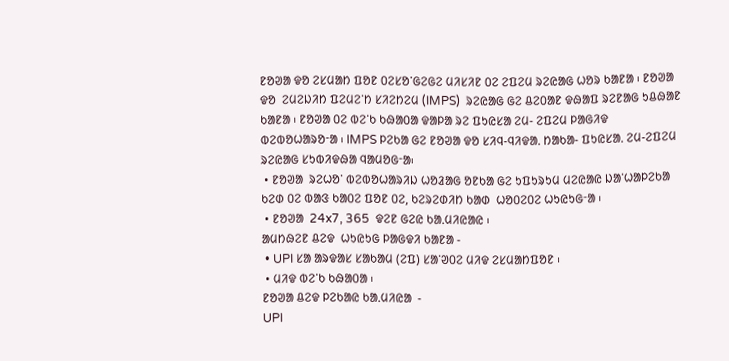ᱱᱚᱣᱟ ᱫᱚ ᱮᱥᱢᱟᱴ ᱯᱚᱱ ᱐ᱮᱥᱚᱸᱜᱮᱜᱮ ᱢᱤᱥᱤᱱ ᱐ᱮ ᱮᱯᱮᱢ ᱨᱮᱭᱟᱜ ᱦᱚᱨ ᱠᱟᱱᱟ ᱾ ᱱᱚᱣᱟ ᱫᱚ  ᱮᱢᱮᱡᱤᱴ ᱯᱮᱢᱮᱸᱴ ᱥᱤᱮᱴᱮᱢ (IMPS)  ᱨᱮᱭᱟᱜ ᱜᱮ ᱪᱮ᱐ᱟᱱ ᱫᱷᱟᱯ ᱨᱮᱱᱟᱜ ᱩᱪᱷᱟᱱ ᱠᱟᱱᱟ ᱾ ᱱᱚᱣᱟ ᱐ᱮ ᱵᱮᱸᱠ ᱠᱷᱟ᱐ᱟ ᱫᱟᱞᱟ ᱨᱮ ᱯᱩᱭᱥᱟ ᱮᱢ- ᱮᱯᱮᱢ ᱞᱟᱜᱤᱫ ᱵᱮᱵᱚᱦᱟᱨᱚᱼᱟ ᱾ IMPS ᱞᱮᱠᱟ ᱜᱮ ᱱᱚᱣᱟ ᱫᱚ ᱥᱤᱧ-ᱧᱤᱫᱟᱹ ᱴᱟᱠᱟ- ᱯᱩᱭᱥᱟᱹ ᱮᱢ-ᱮᱯᱮᱢ ᱨᱮᱭᱟᱜ ᱥᱩᱵᱤᱫᱷᱟ ᱧᱟᱢᱚᱜᱼᱟ᱾
 • ᱱᱚᱣᱟ  ᱨᱮᱦᱚᱸ ᱵᱮᱵᱚᱦᱟᱨᱤᱡ ᱦᱚᱲᱟᱜ ᱚᱱᱠᱟ ᱜᱮ ᱩᱯᱩᱨᱩᱢ ᱢᱮᱭᱟᱭ ᱡᱟᱸᱦᱟᱞᱮᱠᱟ ᱠᱮᱰ ᱐ᱮ ᱵᱟᱝ ᱠᱟ᱐ᱮ ᱯᱚᱱ ᱐ᱮ, ᱠᱮᱨᱮᱰᱤᱴ ᱠᱟᱰ  ᱦᱚ᱐ᱮ᱐ᱮ ᱦᱩᱭᱩᱜᱼᱟ ᱾
 • ᱱᱚᱣᱟ  24x7, 365  ᱫᱮᱱ ᱜᱮᱭ ᱠᱟᱹᱢᱤᱭᱟᱭ ᱾
ᱟᱢᱴᱷᱮᱱ ᱪᱮᱫ  ᱦᱩᱭᱩᱜ ᱞᱟᱜᱫᱤ ᱠᱟᱱᱟ -
 • UPI ᱥᱟ ᱟᱨᱫᱟᱥ ᱥᱟᱠᱟᱢ (ᱮᱯ) ᱥᱟᱸᱣ᱐ᱮ ᱢᱤᱫ ᱮᱥᱢᱟᱴᱯᱚᱱ ᱾
 • ᱢᱤᱫ ᱵᱮᱸᱠ ᱠᱷᱟ᱐ᱟ ᱾
ᱱᱚᱣᱟ ᱪᱮᱫ ᱞᱮᱠᱟᱭ ᱠᱟᱹᱢᱤᱭᱟ  -
UPI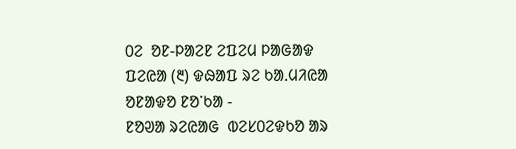᱐ᱮ  ᱚᱱ-ᱞᱟᱮᱱ ᱮᱯᱮᱢ ᱞᱟᱜᱟᱫ ᱯᱮᱭᱟ (᱓) ᱫᱷᱟᱯ ᱨᱮ ᱠᱟᱹᱢᱤᱭᱟ ᱚᱱᱟᱫᱚ ᱱᱚᱸᱠᱟ -
ᱱᱚᱣᱟ ᱨᱮᱭᱟᱜ  ᱵᱮᱥ᱐ᱮᱫᱠᱚ ᱟᱨ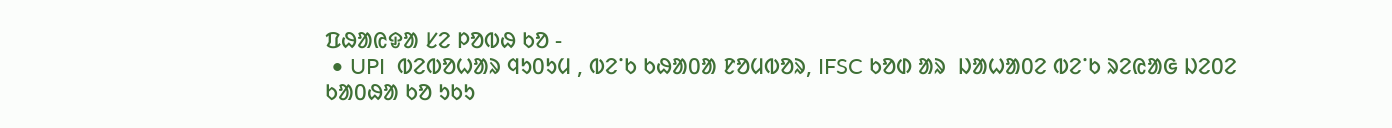ᱯᱷᱟᱭᱫᱟ ᱥᱮ ᱞᱚᱵᱷ ᱠᱚ -
 • UPI  ᱵᱮᱵᱚᱦᱟᱨ ᱧᱩ᱐ᱩᱢ , ᱵᱮᱸᱠ ᱠᱷᱟ᱐ᱟ ᱱᱚᱢᱵᱚᱨ, IFSC ᱠᱚᱰ ᱟᱨ  ᱡᱟᱦᱟ᱐ᱮ ᱵᱮᱸᱠ ᱨᱮᱭᱟᱜ ᱡᱮ᱐ᱮ ᱠᱟ᱐ᱷᱟ ᱠᱚ ᱩᱠᱩ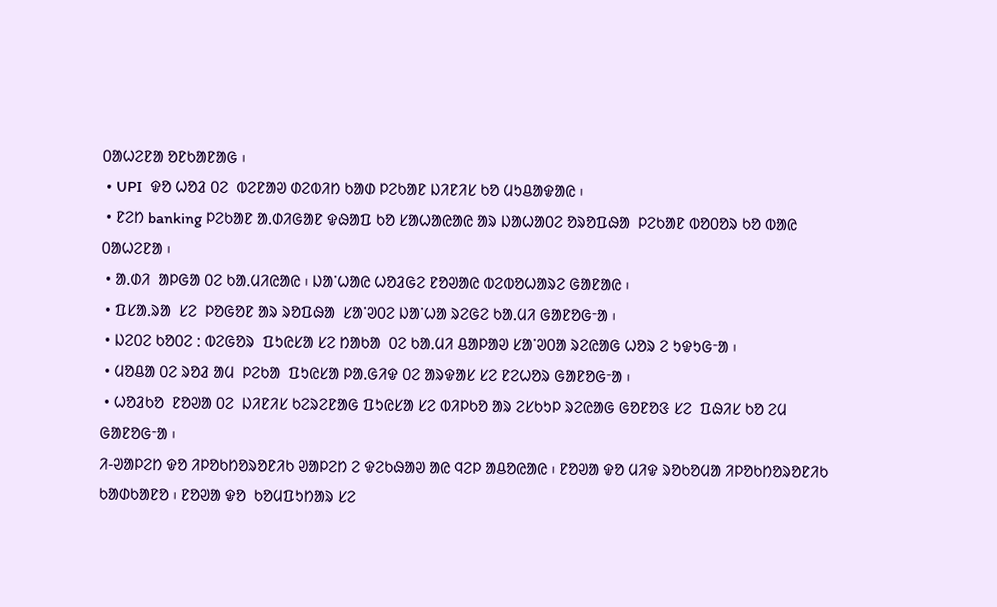᱐ᱟᱦᱮᱱᱟ ᱚᱱᱠᱟᱱᱟᱜ ᱾
 • UPI  ᱫᱚ ᱦᱚᱲ ᱐ᱮ  ᱵᱮᱱᱟᱣ ᱰᱮᱵᱤᱴ ᱠᱟᱰ ᱞᱮᱠᱟᱱ ᱡᱤᱱᱤᱥ ᱠᱚ ᱢᱩᱪᱟᱫᱟᱭ ᱾
 • ᱱᱮᱴ banking ᱞᱮᱠᱟᱱ ᱟᱹᱰᱤᱜᱟᱱ ᱫᱷᱟᱯ ᱠᱚ ᱥᱟᱦᱟᱭᱟᱭ ᱟᱨ ᱡᱟᱦᱟ᱐ᱮ ᱚᱨᱚᱯᱷᱟ  ᱞᱮᱠᱟᱱ ᱵᱚ᱐ᱚᱨ ᱠᱚ ᱵᱟᱭ ᱐ᱟᱦᱮᱱᱟ ᱾
 • ᱟᱹᱰᱤ  ᱟᱞᱜᱟ ᱐ᱮ ᱠᱟᱹᱢᱤᱭᱟᱭ ᱾ ᱡᱟᱸᱦᱟᱭ ᱦᱚᱲᱜᱮ ᱱᱚᱣᱟᱭ ᱵᱮᱵᱚᱦᱟᱨᱮ ᱜᱟᱱᱟᱭ ᱾
 • ᱯᱥᱟᱹᱨᱟ  ᱥᱮ  ᱞᱚᱜᱚᱱ ᱟᱨ ᱨᱚᱯᱷᱟ  ᱥᱟᱸᱣ᱐ᱮ ᱡᱟᱸᱦᱟ ᱨᱮᱜᱮ ᱠᱟᱹᱢᱤ ᱜᱟᱱᱚᱜᱼᱟ ᱾
 • ᱡᱮ᱐ᱮ ᱠᱚ᱐ᱮ ᱺ ᱵᱮᱜᱚᱨ  ᱯᱩᱭᱥᱟ ᱥᱮ ᱴᱟᱠᱟ  ᱐ᱮ ᱠᱟᱹᱢᱤ ᱪᱟᱞᱟᱣ ᱥᱟᱸᱣ᱐ᱟ ᱨᱮᱭᱟᱜ ᱦᱚᱨ ᱮ ᱩᱫᱩᱜᱼᱟ ᱾
 • ᱢᱚᱪᱟ ᱐ᱮ ᱨᱚᱲ ᱟᱢ  ᱞᱮᱠᱟ  ᱯᱩᱭᱥᱟ ᱞᱟᱹᱜᱤᱫ ᱐ᱮ ᱟᱨᱫᱟᱥ ᱥᱮ ᱱᱮᱦᱚᱨ ᱜᱟᱱᱚᱜᱼᱟ ᱾
 • ᱦᱚᱲᱠᱚ  ᱱᱚᱣᱟ ᱐ᱮ  ᱡᱤᱱᱤᱥ ᱠᱮᱨᱮᱱᱟᱜ ᱯᱩᱭᱥᱟ ᱥᱮ ᱵᱤᱞᱠᱚ ᱟᱨ ᱮᱥᱠᱩᱞ ᱨᱮᱭᱟᱜ ᱜᱚᱱᱚᱝ ᱥᱮ  ᱯᱷᱤᱥ ᱠᱚ ᱮᱢ ᱜᱟᱱᱚᱜᱼᱟ ᱾
ᱤ-ᱣᱟᱞᱮᱴ ᱫᱚ ᱤᱞᱚᱠᱴᱚᱨᱚᱱᱤᱠ ᱣᱟᱞᱮᱴ ᱮ ᱫᱮᱠᱷᱟᱣ ᱟᱭ ᱧᱮᱞ ᱟᱪᱚᱭᱟᱭ ᱾ ᱱᱚᱣᱟ ᱫᱚ ᱢᱤᱫ ᱨᱚᱠᱚᱢᱟ ᱤᱞᱚᱠᱴᱚᱨᱚᱱᱤᱠ ᱠᱟᱰᱠᱟᱱᱚ ᱾ ᱱᱚᱣᱟ ᱫᱚ  ᱠᱚᱢᱯᱩᱴᱟᱨ ᱥᱮ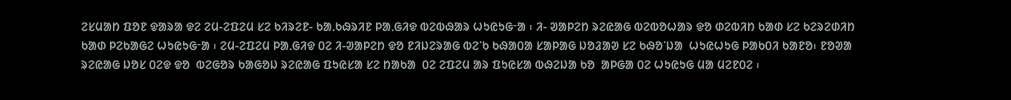ᱮᱥᱢᱟᱴ ᱯᱚᱱ ᱫᱟᱨᱟ ᱫᱮ ᱮᱢ-ᱮᱯᱮᱢ ᱥᱮ ᱠᱤᱨᱮᱱ- ᱠᱟᱹᱠᱷᱨᱤᱱ ᱞᱟᱹᱜᱤᱫ ᱵᱮᱵᱷᱟᱨ ᱦᱩᱭᱩᱜᱼᱟ ᱾ ᱤ- ᱣᱟᱞᱮᱴ ᱨᱮᱭᱟᱜ ᱵᱮᱵᱚᱦᱟᱨ ᱫᱚ ᱰᱮᱵᱤᱴ ᱠᱟᱰ ᱥᱮ ᱠᱮᱨᱮᱰᱤᱴ ᱠᱟᱰ ᱞᱮᱠᱟᱜᱮ ᱦᱩᱭᱩᱜᱼᱟ ᱾ ᱮᱢ-ᱮᱯᱮᱢ ᱞᱟᱹᱜᱤᱫ ᱐ᱮ ᱤ-ᱣᱟᱞᱮᱴ ᱫᱚ ᱱᱤᱡᱮᱨᱟᱜ ᱵᱮᱸᱠ ᱠᱷᱟ᱐ᱟ ᱥᱟᱞᱟᱜ ᱡᱚᱲᱟᱣ ᱥᱮ ᱠᱷᱚᱸᱡᱟ  ᱦᱩᱭᱦᱩᱜ ᱞᱟᱠ᱐ᱤ ᱠᱟᱱᱚ᱾ ᱱᱚᱣᱟ ᱨᱮᱭᱟᱜ ᱡᱚᱥ ᱐ᱮᱫ ᱫᱚ  ᱵᱮᱜᱚᱨ ᱠᱟᱜᱚᱡ ᱨᱮᱭᱟᱜ ᱯᱩᱭᱥᱟ ᱥᱮ ᱴᱟᱠᱟ  ᱐ᱮ ᱮᱯᱮᱢ ᱟᱨ ᱯᱩᱭᱥᱟ ᱵᱷᱮᱡᱟ ᱠᱚ  ᱟᱞᱜᱟ ᱐ᱮ ᱦᱩᱭᱩᱜ ᱢᱟ ᱢᱮᱱ᱐ᱮ ᱾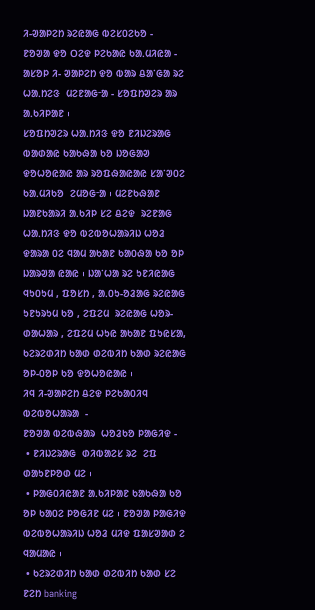ᱤ-ᱣᱟᱞᱮᱴ ᱨᱮᱭᱟᱜ ᱵᱮᱥ᱐ᱮᱠᱚ -
ᱱᱚᱣᱟ ᱫᱚ ᱛᱮᱫ ᱞᱮᱠᱟᱭ ᱠᱟᱹᱢᱤᱭᱟ -
ᱟᱥᱚᱞ ᱤ- ᱣᱟᱞᱮᱴ ᱫᱚ ᱵᱟᱨ ᱪᱟᱸᱜᱟ ᱨᱮ ᱦᱟᱹᱴᱮᱝ  ᱢᱮᱱᱟᱜᱼᱟ - ᱥᱚᱯᱴᱣᱮᱨ ᱟᱨ ᱟᱹᱠᱤᱞᱟᱱ ᱾
ᱥᱚᱯᱴᱣᱮᱨ ᱦᱟᱹᱴᱤᱝ ᱫᱚ ᱱᱤᱡᱮᱨᱟᱜ ᱵᱟᱰᱟᱭ ᱠᱟᱠᱷᱟ ᱠᱚ ᱡᱚᱜᱟᱣ ᱫᱚᱦᱚᱭᱟᱭ ᱟᱨ ᱨᱚᱯᱷᱟᱭᱟᱭ ᱥᱟᱸᱣ᱐ᱮ ᱠᱟᱹᱢᱤᱠᱚ  ᱮᱢᱚᱜᱼᱟ ᱾ ᱢᱮᱱᱠᱷᱟᱱ ᱡᱟᱱᱠᱟᱨᱤ ᱟᱹᱠᱤᱞ ᱥᱮ ᱪᱮᱫ  ᱨᱮᱱᱟᱜ  ᱦᱟᱹᱴᱤᱝ ᱫᱚ ᱵᱮᱵᱚᱦᱟᱨᱤᱡ ᱦᱚᱲ ᱫᱟᱨᱟ ᱐ᱮ ᱧᱟᱢ ᱟᱠᱟᱱ ᱠᱟ᱐ᱷᱟ ᱠᱚ ᱚᱞ ᱡᱟᱨᱣᱟ ᱭᱟᱭ ᱾ ᱡᱟᱸᱦᱟ ᱨᱮ ᱩᱱᱤᱭᱟᱜ ᱧᱩ᱐ᱩᱢ , ᱯᱚᱥᱴ , ᱟᱹ᱐ᱩ-ᱚᱲᱟᱜ ᱨᱮᱭᱟᱜ ᱩᱱᱩᱨᱩᱢ ᱠᱚ , ᱮᱯᱮᱢ  ᱨᱮᱭᱟᱜ ᱦᱚᱨ- ᱰᱟᱦᱟᱨ , ᱮᱯᱮᱢ ᱦᱩᱭ ᱟᱠᱟᱱ ᱯᱩᱭᱥᱟ, ᱠᱮᱨᱮᱰᱤᱴ ᱠᱟᱰ ᱰᱮᱵᱤᱴ ᱠᱟᱰ ᱨᱮᱭᱟᱜ ᱚᱞ-᱐ᱚᱞ ᱠᱚ ᱫᱚᱦᱚᱭᱟᱭ ᱾
ᱤᱧ ᱤ-ᱣᱟᱞᱮᱴ ᱪᱮᱫ ᱞᱮᱠᱟ᱐ᱤᱧ ᱵᱮᱵᱚᱦᱟᱨᱟ  -
ᱱᱚᱣᱟ ᱵᱮᱵᱷᱟᱨ  ᱦᱚᱲᱠᱚ ᱞᱟᱜᱤᱫ -
 • ᱱᱤᱡᱮᱨᱟᱜ  ᱰᱤᱵᱟᱮᱥ ᱨᱮ  ᱮᱯ ᱰᱟᱩᱱᱞᱚᱰ ᱢᱮ ᱾
 • ᱞᱟᱜ᱐ᱤᱭᱟᱱ ᱟᱹᱠᱤᱞᱟᱱ ᱠᱟᱠᱷᱟ ᱠᱚ ᱚᱞ ᱠᱟ᱐ᱮ ᱞᱚᱜᱤᱱ ᱢᱮ ᱾ ᱱᱚᱣᱟ ᱞᱟᱜᱤᱫ ᱵᱮᱵᱚᱦᱟᱨᱤᱡ ᱦᱚᱲ ᱢᱤᱫ ᱯᱟᱥᱣᱟᱰ ᱮ ᱧᱟᱢᱟᱭ ᱾
 • ᱠᱮᱨᱮᱰᱤᱴ ᱠᱟᱰ ᱰᱮᱵᱤᱴ ᱠᱟᱰ ᱥᱮ ᱱᱮᱴ banking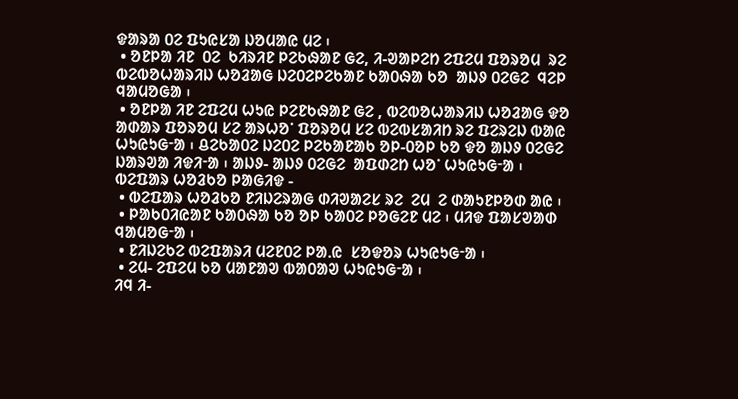ᱫᱟᱨᱟ ᱐ᱮ ᱯᱩᱭᱥᱟ ᱡᱚᱢᱟᱭ ᱢᱮ ᱾
 • ᱚᱱᱞᱟ ᱤᱱ  ᱐ᱮ  ᱠᱤᱨᱤᱱ ᱞᱮᱠᱷᱟᱱ ᱜᱮ, ᱤ-ᱣᱟᱞᱮᱴ ᱮᱯᱮᱢ ᱯᱚᱨᱚᱢ  ᱨᱮ  ᱵᱮᱵᱚᱦᱟᱨᱤᱡ ᱦᱚᱲᱟᱜ ᱡᱮ᱐ᱮᱞᱮᱠᱟᱱ ᱠᱟ᱐ᱷᱟ ᱠᱚ  ᱟᱡᱽ ᱐ᱮᱜᱮ  ᱧᱮᱞ ᱧᱟᱢᱚᱜᱟ ᱾
 • ᱚᱱᱞᱟ ᱤᱱ ᱮᱯᱮᱢ ᱦᱩᱭ ᱞᱮᱱᱠᱷᱟᱱ ᱜᱮ , ᱵᱮᱵᱚᱦᱟᱨᱤᱡ ᱦᱚᱲᱟᱜ ᱫᱚ ᱟᱰᱟᱨ ᱯᱚᱨᱚᱢ ᱥᱮ ᱟᱨᱦᱚᱸ ᱯᱚᱨᱚᱢ ᱥᱮ ᱵᱮᱵᱥᱟᱤᱴ ᱨᱮ ᱯᱮᱨᱮᱡ ᱵᱟᱭ ᱦᱩᱭᱩᱜᱼᱟ ᱾ ᱪᱮᱠᱟ᱐ᱮ ᱡᱮ᱐ᱮ ᱞᱮᱠᱟᱱᱟᱠ ᱚᱞ-᱐ᱚᱞ ᱠᱚ ᱫᱚ ᱟᱡᱽ ᱐ᱮᱜᱮ ᱡᱟᱨᱣᱟ ᱤᱫᱤᱼᱟ ᱾ ᱟᱡᱽ- ᱟᱡᱽ ᱐ᱮᱜᱮ  ᱟᱯᱰᱮᱴ ᱦᱚᱸ ᱦᱩᱭᱩᱜᱼᱟ ᱾
ᱵᱮᱯᱟᱨ ᱦᱚᱲᱠᱚ ᱞᱟᱜᱤᱫ -
 • ᱵᱮᱯᱟᱨ ᱦᱚᱲᱠᱚ ᱱᱤᱡᱮᱨᱟᱜ ᱰᱤᱣᱟᱮᱥ ᱨᱮ  ᱮᱢ  ᱮ ᱰᱟᱩᱱᱞᱚᱰ ᱟᱭ ᱾
 • ᱞᱟᱠ᱐ᱤᱭᱟᱱ ᱠᱟ᱐ᱷᱟ ᱠᱚ ᱚᱞ ᱠᱟ᱐ᱮ ᱞᱚᱜᱮᱱ ᱢᱮ ᱾ ᱢᱤᱫ ᱯᱟᱥᱣᱟᱰ ᱧᱟᱢᱚᱜᱼᱟ ᱾
 • ᱱᱤᱡᱮᱠᱮ ᱵᱮᱯᱟᱨᱤ ᱢᱮᱱ᱐ᱮ ᱞᱟᱹᱭ  ᱥᱚᱫᱚᱨ ᱦᱩᱭᱩᱜᱼᱟ ᱾
 • ᱮᱢ- ᱮᱯᱮᱢ ᱠᱚ ᱢᱟᱱᱟᱣ ᱵᱟ᱐ᱟᱣ ᱦᱩᱭᱩᱜᱼᱟ ᱾
ᱤᱧ ᱤ-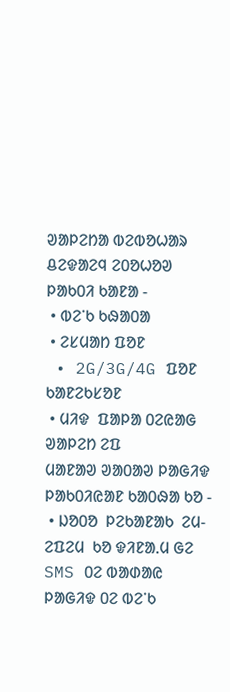ᱣᱟᱞᱮᱴᱟ ᱵᱮᱵᱚᱦᱟᱨ ᱪᱮᱫᱟᱮᱧ ᱮ᱐ᱚᱦᱚᱣ ᱞᱟᱠ᱐ᱤ ᱠᱟᱱᱟ -
 • ᱵᱮᱸᱠ ᱠᱷᱟ᱐ᱟ
 • ᱮᱥᱢᱟᱴ ᱯᱚᱱ
 • 2G/3G/4G ᱯᱚᱱ  ᱠᱟᱱᱮᱠᱥᱚᱱ
 • ᱢᱤᱫ  ᱯᱟᱞᱟ ᱐ᱮᱭᱟᱜ  ᱣᱟᱞᱮᱴ ᱮᱯ
ᱢᱟᱱᱟᱣ ᱣᱟ᱐ᱟᱣ ᱞᱟᱜᱤᱫ ᱞᱟᱠ᱐ᱤᱭᱟᱱ ᱠᱟ᱐ᱷᱟ ᱠᱚ -
 • ᱡᱚ᱐ᱚ  ᱞᱮᱠᱟᱱᱟᱠ  ᱮᱢ-ᱮᱯᱮᱢ  ᱠᱚ ᱫᱤᱱᱟᱹᱢ ᱜᱮ SMS ᱐ᱮ ᱵᱟᱰᱟᱭ ᱞᱟᱜᱤᱫ ᱐ᱮ ᱵᱮᱸᱠ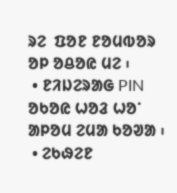ᱨᱮ  ᱯᱚᱱ ᱱᱚᱢᱵᱚᱨ ᱚᱞ ᱚᱪᱚᱭ ᱢᱮ ᱾
 • ᱱᱤᱡᱮᱨᱟᱜ PIN ᱚᱠᱚᱭ ᱦᱚᱲ ᱦᱚᱸ ᱟᱞᱚᱢ ᱮᱢᱟ ᱠᱚᱣᱟ ᱾
 • ᱮᱠᱷᱮᱱ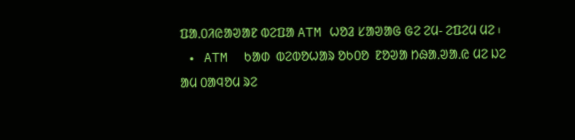ᱯᱟᱹ᱐ᱤᱭᱟᱣᱟᱱ ᱵᱮᱯᱟ ATM ᱦᱚᱲ ᱥᱟᱣᱟᱜ ᱜᱮ ᱮᱢ- ᱮᱯᱮᱢ ᱢᱮ ᱾
 • ATM  ᱠᱟᱰ  ᱵᱮᱵᱚᱦᱟᱨ ᱚᱠ᱐ᱚ  ᱱᱚᱣᱟ ᱴᱷᱟᱹᱣᱟᱹᱭ ᱢᱮ ᱡᱮ ᱟᱢ ᱐ᱟᱧᱚᱢ ᱨᱮ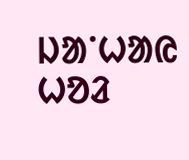ᱡᱟᱸᱦᱟᱭ ᱦᱚᱲ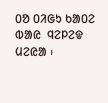᱐ᱚ ᱐ᱤᱜᱩ ᱠᱟ᱐ᱮ ᱵᱟᱭ  ᱧᱮᱞᱮᱫ ᱢᱮᱭᱟ ᱾